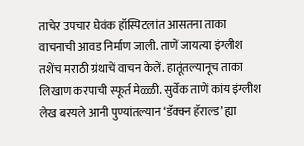ताचेर उपचार घेवंक हॉस्पिटलांत आसतना ताका वाचनाची आवड निर्माण जाली. ताणें जायत्या इंग्लीश तशेंच मराठी ग्रंथाचें वाचन केलें. हातूंतल्यानूच ताका लिखाण करपाची स्फूर्त मेळ्ळी. सुर्वेक ताणें कांय इंग्लीश लेख बरयले आनी पुण्यांतल्यान ‘डॅक्क्न हॅराल्ड’ ह्या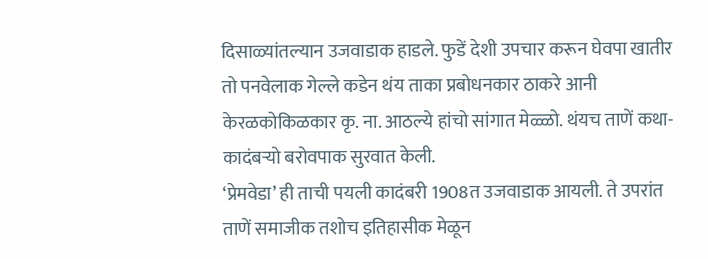दिसाळ्यांतल्यान उजवाडाक हाडले. फुडें देशी उपचार करून घेवपा खातीर तो पनवेलाक गेल्ले कडेन थंय ताका प्रबोधनकार ठाकरे आनी केरळकोकिळकार कृ. ना. आठल्ये हांचो सांगात मेळ्ळो. थंयच ताणें कथा-कादंबऱ्यो बरोवपाक सुरवात केली.
‘प्रेमवेडा’ ही ताची पयली कादंबरी 1908त उजवाडाक आयली. ते उपरांत ताणें समाजीक तशोच इतिहासीक मेळून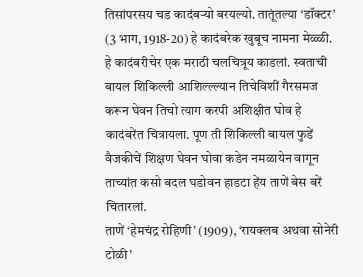तिसांपरसय चड कादंबऱ्यो बरयल्यो. तातूंतल्या ‘डॉक्टर’ (3 भाग, 1918-20) हे कादंबरेक खुबूच नामना मेळ्ळी. हे कादंबरीचेर एक मराठी चलचित्रूय काडलां. स्वताची बायल शिकिल्ली आशिल्ल्ल्यान तिचेविशीं गैरसमज करून घेवन तिचो त्याग करपी अशिक्षीत घोव हे कादंबरेंत चित्रायला. पूण ती शिकिल्ली बायल फुडें वैजकीचें शिक्षण घेवन घोवा कडेन नमळायेन वागून ताच्यांत कसो बदल घडोवन हाडटा हेंय ताणें बेस बरें चितारलां.
ताणें ‘हेमचंद्र रोहिणी’ (1909), ‘रायक्लब अथवा सोनेरी टोळी’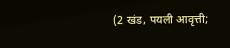(2 खंड, पयली आवृत्ती;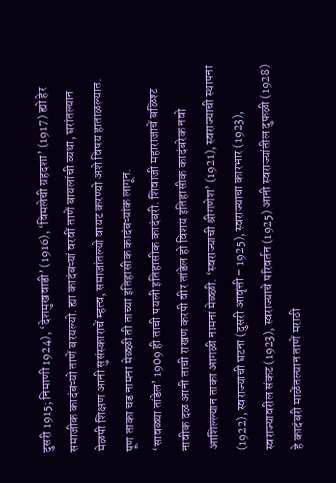दुसरी 1915; निमाणी 1924), ‘देशमुखवाडी’ (1916), ‘विमलेची ग्रहदशा’ (1917) ह्यो हेर समाजीक कादंबऱ्यो ताणें बरयल्यो. ह्या कादंबऱ्यां वरवीं ताणें बायलांची व्यथा, घरांतल्यान मेळपी शिक्षण आनी सुसंस्काराचें म्हत्व, समाजांतल्यो वायट करण्यो अशे विषय हाताळल्यात. पूण ताका चड नामना मेळ्ळी ती ताच्या इतिहासीक कादंबऱ्यांक लागून.
‘सावळ्या तांडेल’ 1909 ही ताची पयली इतिहासीक कादंबरी. शिवाजी महाराजाचें बळिश्ट नावीक दळ आनी ताची राखण करपी वीर तांडेल हो विशय इतिहासीक कादंबरेक नवो आशिल्ल्यान ताका आगळी नामना मेळ्ळी. ‘स्वराज्याची श्रीगणेश’ (1921), स्वराज्याची स्थापना (1922), स्वराज्याची घटना (दुसरी आवृत्ती – 1925), स्वराज्याचा कारभार (1923), स्वराज्यावरील संकट (1923), स्वराज्याचे परिवर्तन (1925) आनी स्वराज्यांतील दुफळी (1928) हे कादंबरी माळेंतल्यान ताणें मराठी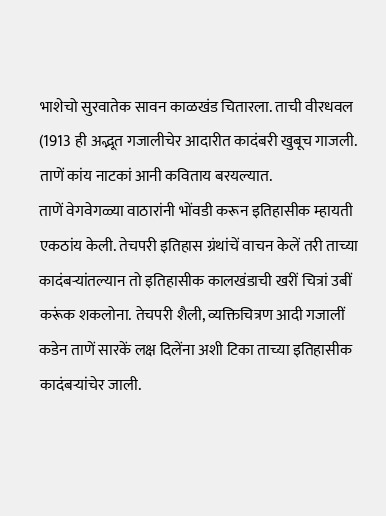भाशेचो सुरवातेक सावन काळखंड चितारला. ताची वीरधवल (1913 ही अद्भूत गजालीचेर आदारीत कादंबरी खुबूच गाजली. ताणें कांय नाटकां आनी कविताय बरयल्यात.
ताणें वेगवेगळ्या वाठारांनी भोंवडी करून इतिहासीक म्हायती एकठांय केली. तेचपरी इतिहास ग्रंथांचें वाचन केलें तरी ताच्या कादंबऱ्यांतल्यान तो इतिहासीक कालखंडाची खरीं चित्रां उबीं करूंक शकलोना. तेचपरी शैली, व्यक्तिचित्रण आदी गजालीं कडेन ताणें सारकें लक्ष दिलेंना अशी टिका ताच्या इतिहासीक कादंबऱ्यांचेर जाली.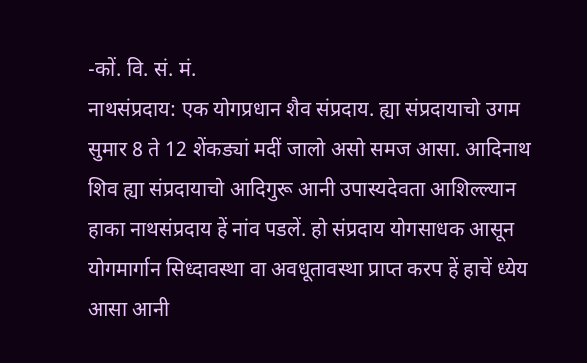-कों. वि. सं. मं.
नाथसंप्रदाय: एक योगप्रधान शैव संप्रदाय. ह्या संप्रदायाचो उगम सुमार 8 ते 12 शेंकड्यां मदीं जालो असो समज आसा. आदिनाथ शिव ह्या संप्रदायाचो आदिगुरू आनी उपास्यदेवता आशिल्ल्यान हाका नाथसंप्रदाय हें नांव पडलें. हो संप्रदाय योगसाधक आसून योगमार्गान सिध्दावस्था वा अवधूतावस्था प्राप्त करप हें हाचें ध्येय आसा आनी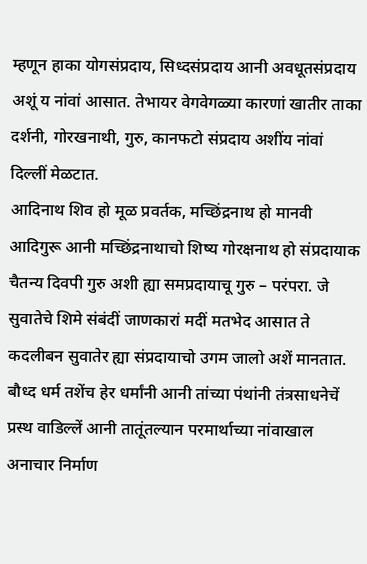म्हणून हाका योगसंप्रदाय, सिध्दसंप्रदाय आनी अवधूतसंप्रदाय अशूं य नांवां आसात. तेभायर वेगवेगळ्या कारणां खातीर ताका दर्शनी, गोरखनाथी, गुरु, कानफटो संप्रदाय अशींय नांवां दिल्लीं मेळटात.
आदिनाथ शिव हो मूळ प्रवर्तक, मच्छिंद्रनाथ हो मानवी आदिगुरू आनी मच्छिंद्रनाथाचो शिष्य गोरक्षनाथ हो संप्रदायाक चैतन्य दिवपी गुरु अशी ह्या समप्रदायाचू गुरु – परंपरा. जे सुवातेचे शिमे संबंदीं जाणकारां मदीं मतभेद आसात ते कदलीबन सुवातेर ह्या संप्रदायाचो उगम जालो अशें मानतात.
बौध्द धर्म तशेंच हेर धर्मांनी आनी तांच्या पंथांनी तंत्रसाधनेचें प्रस्थ वाडिल्लें आनी तातूंतल्यान परमार्थाच्या नांवाखाल अनाचार निर्माण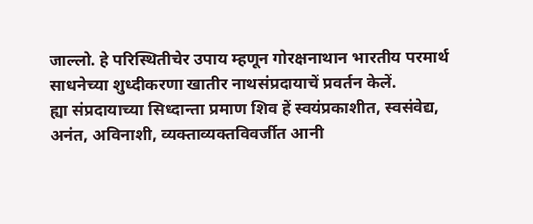जाल्लो. हे परिस्थितीचेर उपाय म्हणून गोरक्षनाथान भारतीय परमार्थ साधनेच्या शुध्दीकरणा खातीर नाथसंप्रदायाचें प्रवर्तन केलें.
ह्या संप्रदायाच्या सिध्दान्ता प्रमाण शिव हें स्वयंप्रकाशीत, स्वसंवेद्य, अनंत, अविनाशी, व्यक्ताव्यक्तविवर्जीत आनी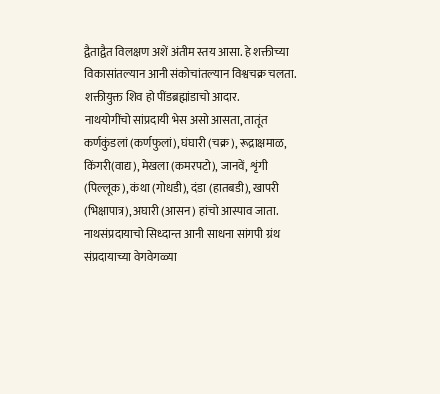द्वैताद्वैत विलक्षण अशें अंतीम स्तय आसा. हे शक्तीच्या विकासांतल्यान आनी संकोचांतल्यान विश्वचक्र चलता. शक्तीयुक्त शिव हो पींडब्रह्मांडाचो आदार.
नाथयोगींचो सांप्रदायी भेस असो आसता, तातूंत कर्णकुंडलां (कर्णफुलां), घंघारी (चक्र), रूद्राक्षमाळ, किंगरी(वाद्य), मेखला (कमरपटो), जानवें, शृंगी (पिल्लूक), कंथा (गोधडी), दंडा (हातबडी), खापरी (भिक्षापात्र), अघारी (आसन) हांचो आस्पाव जाता.
नाथसंप्रदायाचो सिध्दान्त आनी साधना सांगपी ग्रंथ संप्रदायाच्या वेगवेगळ्या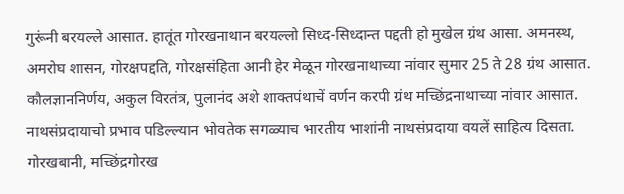गुरूंनी बरयल्ले आसात. हातूंत गोरखनाथान बरयल्लो सिध्द-सिध्दान्त पद्दती हो मुखेल ग्रंथ आसा. अमनस्थ, अमरोघ शासन, गोरक्षपद्दति, गोरक्षसंहिता आनी हेर मेळून गोरखनाथाच्या नांवार सुमार 25 ते 28 ग्रंथ आसात. कौलज्ञाननिर्णय, अकुल विरतंत्र, पुलानंद अशे शाक्तपंथाचें वर्णन करपी ग्रंथ मच्छिंद्रनाथाच्या नांवार आसात. नाथसंप्रदायाचो प्रभाव पडिल्ल्यान भोवतेक सगळ्याच भारतीय भाशांनी नाथसंप्रदाया वयलें साहित्य दिसता. गोरखबानी, मच्छिंद्रगोरख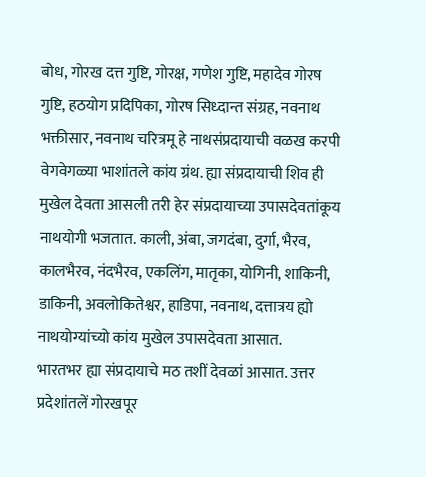बोध, गोरख दत्त गुष्टि, गोरक्ष, गणेश गुष्टि, महादेव गोरष गुष्टि, हठयोग प्रदिपिका, गोरष सिध्दान्त संग्रह, नवनाथ भक्तीसार, नवनाथ चरित्रमू हे नाथसंप्रदायाची वळख करपी वेगवेगळ्या भाशांतले कांय ग्रंथ. ह्या संप्रदायाची शिव ही मुखेल देवता आसली तरी हेर संप्रदायाच्या उपासदेवतांकूय नाथयोगी भजतात. काली, अंबा, जगदंबा, दुर्गा, भैरव, कालभैरव, नंदभैरव, एकलिंग, मातृका, योगिनी, शाकिनी, डाकिनी, अवलोकितेश्वर, हाडिपा, नवनाथ, दत्तात्रय ह्यो नाथयोग्यांच्यो कांय मुखेल उपासदेवता आसात.
भारतभर ह्या संप्रदायाचे मठ तशीं देवळां आसात. उत्तर प्रदेशांतलें गोरखपूर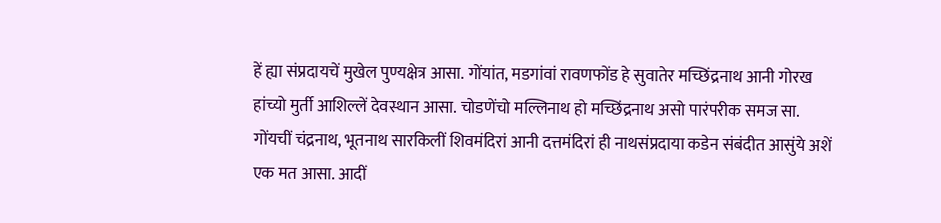हें ह्या संप्रदायचें मुखेल पुण्यक्षेत्र आसा. गोंयांत, मडगांवां रावणफोंड हे सुवातेर मच्छिंद्रनाथ आनी गोरख हांच्यो मुर्ती आशिल्लें देवस्थान आसा. चोडणेंचो मल्लिनाथ हो मच्छिंद्रनाथ असो पारंपरीक समज सा. गोंयचीं चंद्रनाथ, भूतनाथ सारकिलीं शिवमंदिरां आनी दत्तमंदिरां ही नाथसंप्रदाया कडेन संबंदीत आसुंये अशें एक मत आसा. आदीं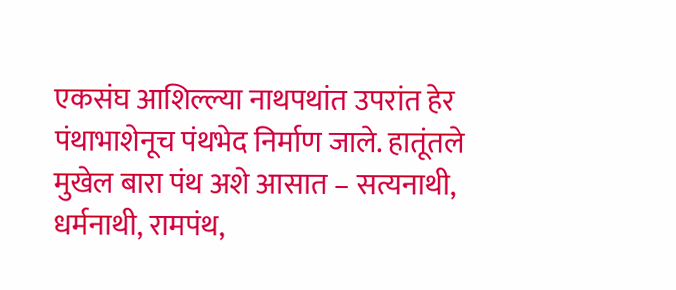एकसंघ आशिल्ल्या नाथपथांत उपरांत हेर पंथाभाशेनूच पंथभेद निर्माण जाले. हातूंतले मुखेल बारा पंथ अशे आसात – सत्यनाथी, धर्मनाथी, रामपंथ,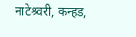नाटेश्र्वरी, कन्हड,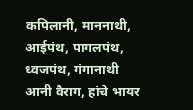कपिलानी, माननाथी, आईपंथ, पागलपंथ, ध्वजपंथ, गंगानाथी आनी वैराग, हांचे भायर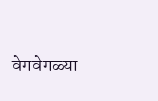वेगवेगळ्या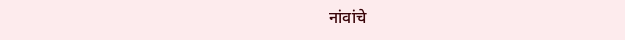नांवांचे